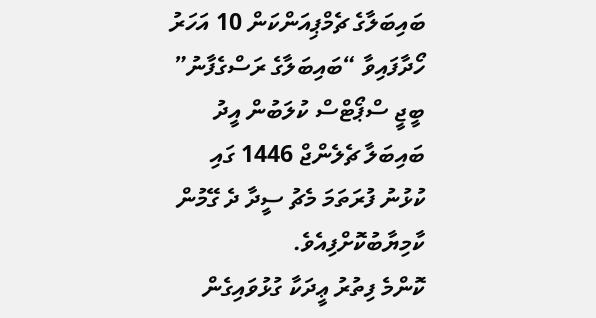ބައިބަލާގެ ޗެމްޕިއަންކަން 10 އަހަރު ހޯދާފައިވާ “ބައިބަލާގެ ރަސްގެފާނު” ބީޖީ ސްޕޯޓްސް ކުލަބުން އީދު ބައިބަލާ ޗެލެންޖް 1446 ގައި ކުޅުނު ފުރަތަމަ މެޗު ސީދާ ދެ ގޭމުން ކާމިޔާބުކޮށްފިއެވެ.
ކޮންމެ ފިތުރު ޢީދަކާ ގުޅުވައިގެން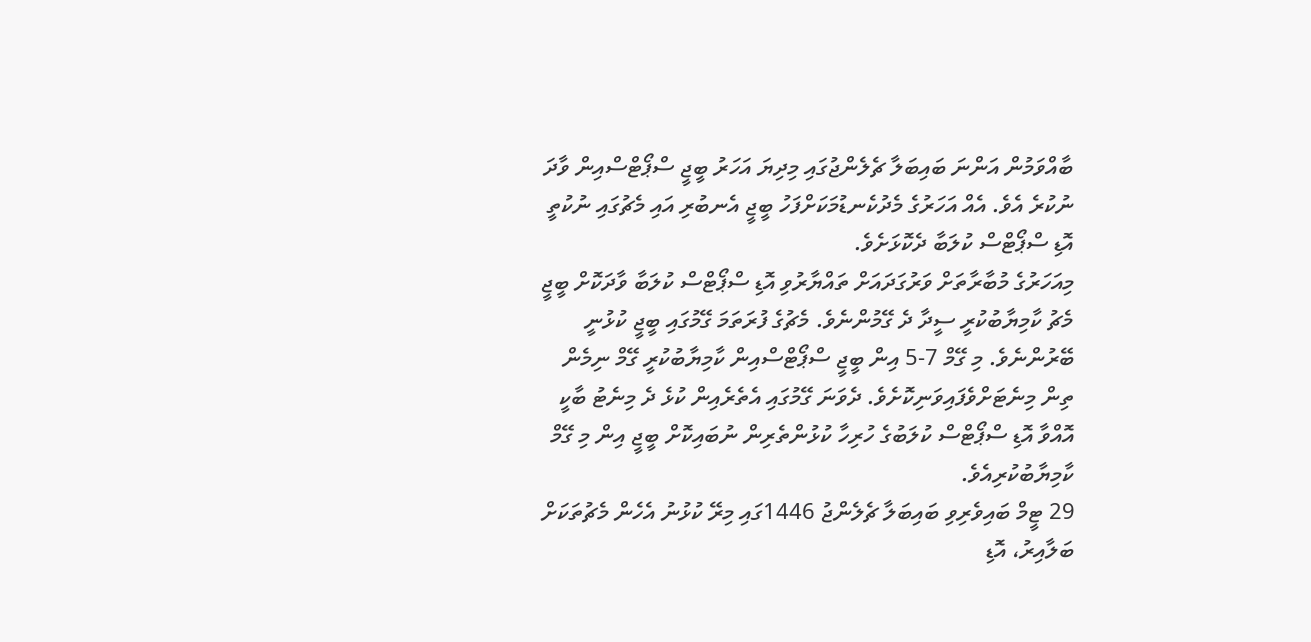ބާއްވަމުން އަންނަ ބައިބަލާ ޗެލެންޖުގައި މިދިޔަ އަހަރު ބީޖީ ސްޕޯޓްސްއިން ވާދަ ނުކުރެ އެވެ. އެއް އަހަރުގެ މެދުކެނޑުމަކަށްފަހު ބީޖީ އެނބުރި އައި މެޗުގައި ނުކުތީ އޮޑި ސްޕޯޓްސް ކުލަބާ ދެކޮޅަށެވެ.
މިއަހަރުގެ މުބާރާތަށް ވަރުގަދައަށް ތައްޔާރުވި އޮޑި ސްޕޯޓްސް ކުލަބާ ވާދަކޮށް ބީޖީ މެޗު ކާމިޔާބުކުރީ ސީދާ ދެ ގޭމުންނެވެ. މެޗުގެ ފުރަތަމަ ގޭމުގައި ބީޖީ ކުޅުނީ ބޭރުންނެވެ. މި ގޭމް 7-5 އިން ބީޖީ ސްޕޯޓްސްއިން ކާމިޔާބުކުރީ ގޭމް ނިމެން ތިން މިނެޓަށްވެފައިވަނިކޮށެވެ. ދެވަނަ ގޭމުގައި އެތެރެއިން ކުޅެ ދެ މިނެޓު ބާކީ އޮއްވާ އޮޑި ސްޕޯޓްސް ކުލަބުގެ ހުރިހާ ކުޅުންތެރިން ނުބައިކޮށް ބީޖީ އިން މި ގޭމް ކާމިޔާބުކުރިއެވެ.
29 ޓީމް ބައިވެރިވި ބައިބަލާ ޗެލެންޖު 1446ގައި މިރޭ ކުޅުނު އެހެން މެޗުތަކަށް ބަލާއިރު، އޮޑި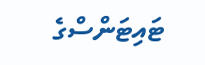ޓައިޓަންސްގެ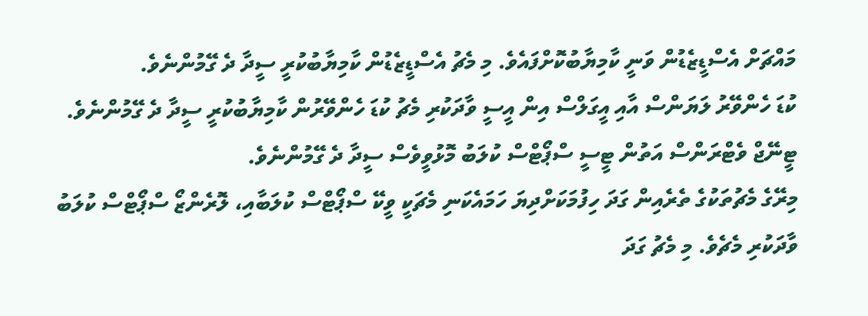މައްޗަށް އެސްޑީޒެޑުން ވަނީ ކާމިޔާބުކޮށްފައެވެ. މި މެޗު އެސްޑީޒެޑުން ކާމިޔާބުކުރީ ސީދާ ދެ ގޭމުންނެވެ.
ކުޑަ ހެންވޭރު ލަޔަންސް އާއި އީގަލްސް އިން އީސީ ވާދަކުރި މެޗު ކުޑަ ހެންވޭރުން ކާމިޔާބުކުރީ ސީދާ ދެ ގޭމުންނެވެ. ޓީނޭޖް ވެޓްރަންސް އަތުން ޓީސީ ސްޕޯޓްސް ކުލަބު މޮޅުވީވެސް ސީދާ ދެ ގޭމުންނެވެ.
މިރޭގެ މެޗުތަކުގެ ތެރެއިން ގަދަ ހިފުމަކަށްދިޔަ ހަމައެކަނި މެޗަކީ ވީކޭ ސްޕޯޓްސް ކުލަބާއި، ލޮރެންޒޯ ސްޕޯޓްސް ކުލަބު ވާދަކުރި މެޗެވެ. މި މެޗު ގަދަ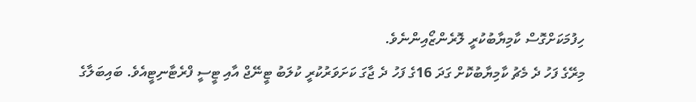ހިފުމަކަށްގޮސް ކާމިޔާބުކުރީ ލޮރެންޒޯއިންނެވެ.
މިރޭގެ ފަހު ދެ މެޗު ކާމިޔާބުކޮށް ގަދަ 16ގެ ފަހު ދެ ޖާގަ ކަށަވަރުކުރީ ކުލަބު ޓީނޭޖް އާއި ޓީސީ ފްރެޓާނިޓީއެވެ. ބައިބަލާގެ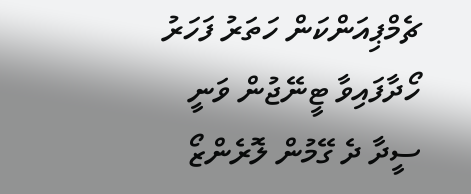ޗެމްޕިއަންކަން ހަތަރު ފަހަރު ހޯދާފައިވާ ޓީނޭޖުން ވަނީ ސީދާ ދެ ގޭމުން ލޮރެންޒޯ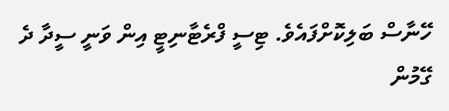ހޭނާސް ބަލިކޮށްފައެވެ. ޓިސީ ފްރެޓާނިޓީ އިން ވަނީ ސީދާ ދެ ގޭމުން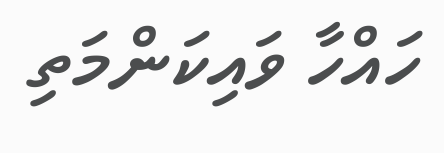ހައްހާ ވައިކަންމަތި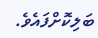ބަލިކޮށްފައެވެ.